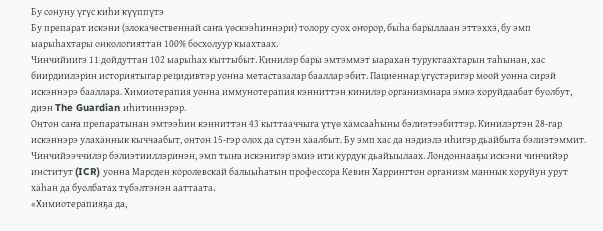Бу сонуну үгүс киһи күүппүтэ
Бу препарат искэни (злокачественнай саҥа үөскээһиннэри) толору суох оҥорор, быһа барыллаан эттэххэ, бу эмп ыарыһахтары онкологияттан 100% босхолуур кыахтаах.
Чинчийиигэ 11 дойдуттан 102 ыарыһах кыттыбыт. Кинилэр бары эмтэммэт ыарахан туруктаахтарын таһынан, хас биирдиилэрин историятыгар рецидивтэр уонна метастазалар бааллар эбит. Пациеннар үгүстэригэр моой уонна сирэй искэннэрэ бааллара. Химиотерапия уонна иммунотерапия кэнниттэн кинилэр организмнара эмкэ хоруйдаабат буолбут, диэн The Guardian иһитиннэрэр.
Онтон саҥа препаратынан эмтээһин кэнниттэн 43 кыттааччыга үтүө хамсааһыны бэлиэтээбиттэр. Кинилэртэн 28-гар искэннэрэ улаханнык кыччаабыт, онтон 15-гэр олох да сүтэн хаалбыт. Бу эмп хас да нэдиэлэ иһигэр дьайбыта бэлиэтэммит.
Чинчийээччилэр бэлиэтииллэринэн, эмп тыҥа искэнигэр эмиэ ити курдук дьайыылаах. Лондоннааҕы искэни чинчийэр институт (ICR) уонна Марсден королевскай балыыһатын профессора Кевин Харрингтон организм маннык хоруйун урут хаһан да буолбатах түбэлтэнэн ааттаата.
«Химиотерапияҕа да,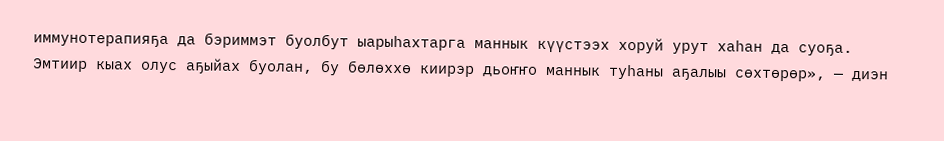иммунотерапияҕа да бэриммэт буолбут ыарыһахтарга маннык күүстээх хоруй урут хаһан да суоҕа. Эмтиир кыах олус аҕыйах буолан, бу бөлөххө киирэр дьоҥҥо маннык туһаны аҕалыы сөхтөрөр», — диэн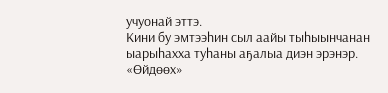учуонай эттэ.
Кини бу эмтээһин сыл аайы тыһыынчанан ыарыһахха туһаны аҕалыа диэн эрэнэр.
«Өйдөөх»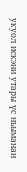укуол искэни утары үс ньыманан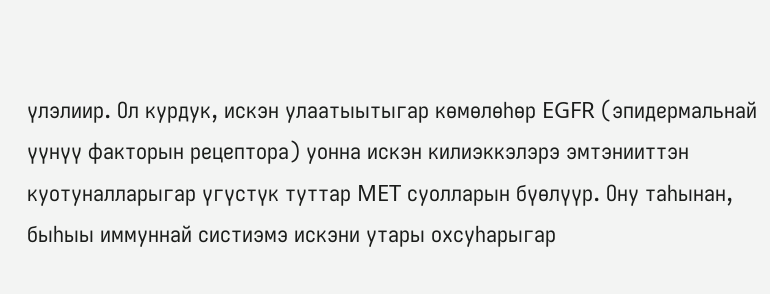үлэлиир. Ол курдук, искэн улаатыытыгар көмөлөһөр EGFR (эпидермальнай үүнүү факторын рецептора) уонна искэн килиэккэлэрэ эмтэнииттэн куотуналларыгар үгүстүк туттар MET суолларын бүөлүүр. Ону таһынан, быһыы иммуннай систиэмэ искэни утары охсуһарыгар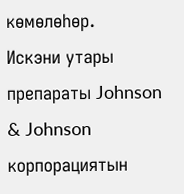көмөлөһөр.
Искэни утары препараты Johnson & Johnson корпорациятын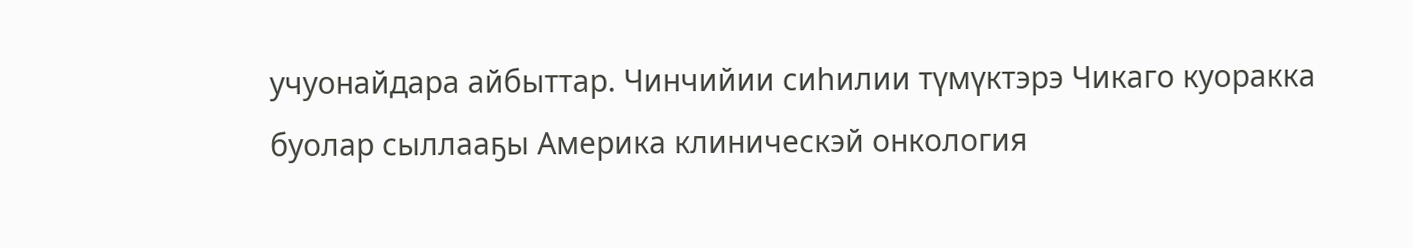учуонайдара айбыттар. Чинчийии сиһилии түмүктэрэ Чикаго куоракка буолар сыллааҕы Америка клиническэй онкология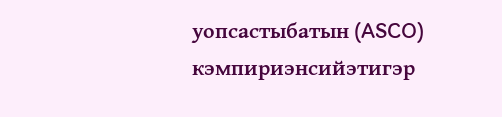уопсастыбатын (ASCO) кэмпириэнсийэтигэр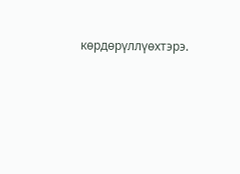көрдөрүллүөхтэрэ.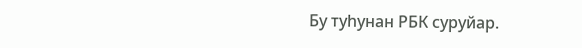Бу туһунан РБК суруйар.